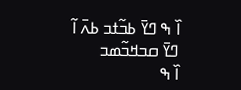ߊ߰ ߒ ߣߌ߫ ߕߏ߬ߙߏ ߕߍ߫ ߊ߬ ߣߌ߫ ߛߏߞߏ߬ߘߏ
ߊ߰ ߒ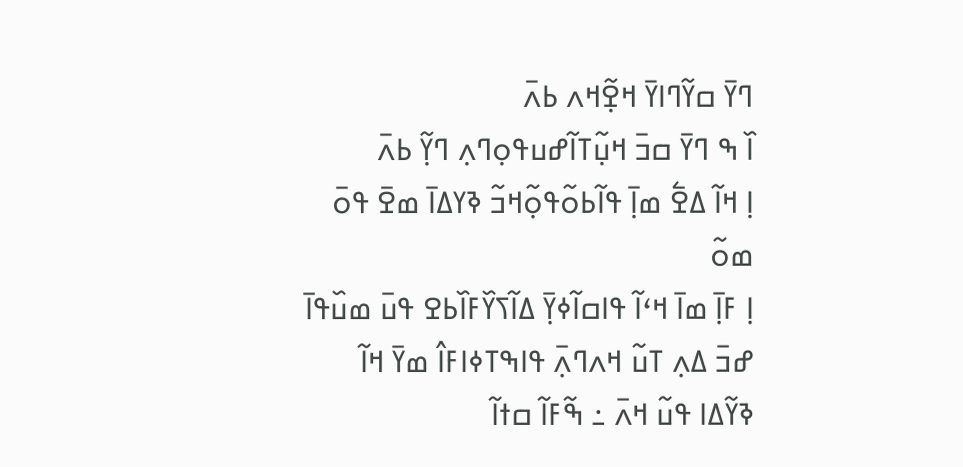ߣߌ߫ ߛߌ߬ߣߊߌ߫ ߞߐ߲߬ߞߍ ߕߍ߫
ߊ߰ ߒ ߣߌ߫ ߛߏ߫ ߞߎ߲߬ߠߊ߬ߝߎߟߋ߲ߣߍ߲ ߣߌ߲߬ ߕߍ߫
ߊ߲ ߞߊ߬ ߡߐ߱ ߘߊ߲߫ ߟߊ߬ߕߋ߬ߟߋ߲߬ߞߏ߬ ߢߌߡߊ߫ ߘߐ߫ ߟߋ߫ ߘߋ߬
ߊ߲ ߓߊ߲߫ ߘߊ߫ ߞߵߊ߬ ߟߊߛߊ߬ߦߌ߲߫ ߡߊ߬ߖߌ߰ߓߊ߰ߕߐ ߟߎ߫ ߘߎ߰ߟߊ߫
ߝߏ߫ ߡߍ߲ ߠߎ߬ ߞߍߣߍ߲߫ ߟߊߒߠߦߊߓߊ߮ ߘߌ߫ ߞߊ߬ ߢߌ߬ߡߊ ߟߎ߬ ߞߍ߫ ߸ ߒ߬ߓߊ߬ ߛߙߊ߬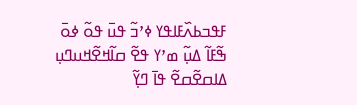ߓߟߏߕߍ߰ߓߊߟߌ ߦߴߏ߬ ߟߎ߫ ߟߋ߬ ߦߋ߫
ߒ߬ߓߊ߬ ߡߎ߲߬ ߘߴߌ ߟߐ߬ ߛߊ߬ߞߐ߬ߞߎߣߎ߲ ߡߊߛߐ߬ߛߐ߬ ߟߊ߫ ߣߌ߲߬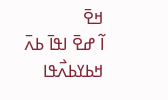ߞߐ߫
ߊ߬ ߝߐ߫ ߊߟߊ߫ ߕߍ߫ ߞߕߌߕߍ߯ߟߊ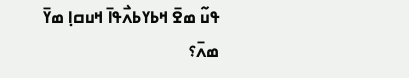ߟߎ߬ ߘߐ߫ ߞߕߌߕߍ߯ߟߊ߫ ߞߎߛߊ߲ ߘߌ߫ ߘߍ߫؟